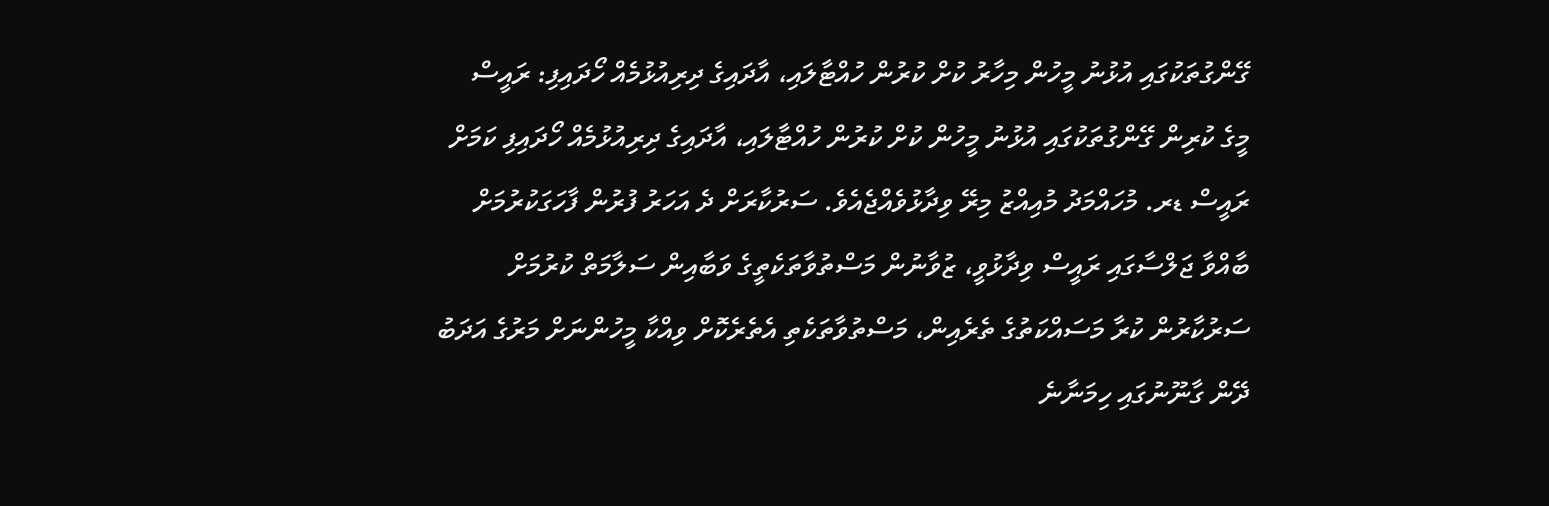ގޭންގުތަކުގައި އުޅުނު މީހުން މިހާރު ކުށް ކުރުން ހުއްޓާލައި، އާދައިގެ ދިރިއުޅުމެއް ހޯދައިފި: ރައީސް
މީގެ ކުރިން ގޭންގުތަކުގައި އުޅުނު މީހުން ކުށް ކުރުން ހުއްޓާލައި، އާދައިގެ ދިރިއުޅުމެއް ހޯދައިފި ކަމަށް ރައީސް ޑރ. މުހައްމަދު މުއިއްޒު މިރޭ ވިދާޅުވެއްޖެއެވެ. ސަރުކާރަށް ދެ އަހަރު ފުރުން ފާހަގަކުރުމަށް ބާއްވާ ޖަލްސާގައި ރައީސް ވިދާޅުވީ، ޒުވާނުން މަސްތުވާތަކެތީގެ ވަބާއިން ސަލާމަތް ކުރުމަށް ސަރުކާރުން ކުރާ މަސައްކަތުގެ ތެރެއިން، މަސްތުވާތަކެތި އެތެރެކޮށް ވިއްކާ މީހުންނަށް މަރުގެ އަދަބު ދޭން ގާނޫނުގައި ހިމަނާނެ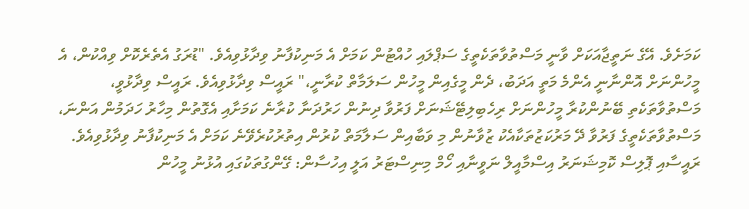ކަމަށެވެ. އޭގެ ނަތީޖާއަކަށް ވާނީ މަސްތުވާތަކެތީގެ ސަޕްލައި ހުއްޓުން ކަމަށް އެ މަނިކުފާނު ވިދާޅުވިއެވެ. "ޑުރަގު އެތެރެކޮށް ވިއްކުން، އެ މީހުންނަށް އޮންނާނީ އެންމެ މަތީ އަދަބު، ދެން މީގެއިން މީހުން ސަލަމާތް ކުރާނީ،" ރައީސް ވިދާޅުވިއެވެ. ރައީސް ވިދާޅުވީ، މަސްތުވާތަކެތި ބޭނުންކުރާ މީހުންނަށް ރިހެބިލިޓޭޝަނަށް ފަރުވާ ދިނުން ހަރުދަނާ ކުރާނެ ކަމަށާއި އެގޮތުން މިހާރު ހަދަމުން އަންނަ، މަސްތުވާތަކެތީގެ ފަރުވާ ދޭ މަރުކަޒުތަކާއެކު ޒުވާނުން މި ވަބާއިން ސަލާމަތް ކުރުން އިތުރުކުރެވޭނެ ކަމަށް އެ މަނިކުފާނު ވިދާޅުވިއެވެ. ރައީސާއި ޕޮލިސް ކޮމިޝަނަރު އިސްމާއީލް ނަވީނާއި ހޯމް މިނިސްޓަރު އަލީ އިހުސާން: ގޭންގުތަކުގައި އުޅުނު މީހުން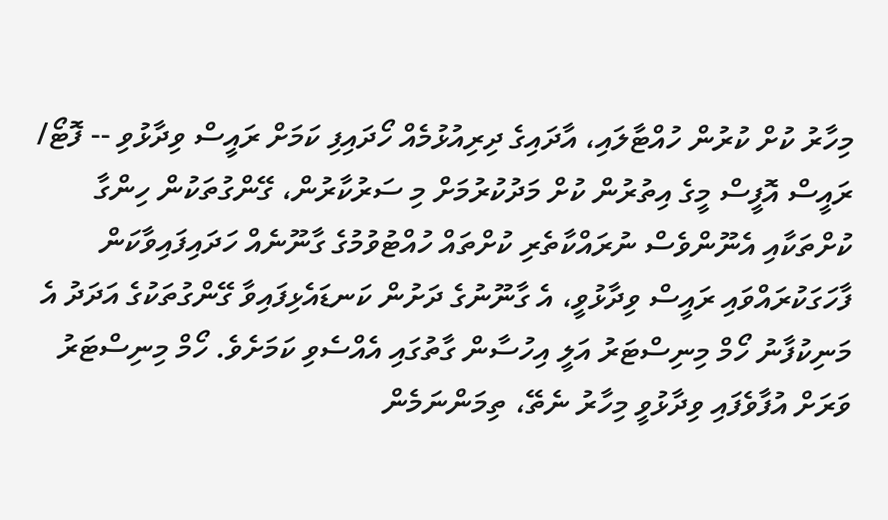މިހާރު ކުށް ކުރުން ހުއްޓާލައި، އާދައިގެ ދިރިއުޅުމެއް ހޯދައިފި ކަމަށް ރައީސް ވިދާޅުވި -- ފޮޓޯ/ ރައީސް އޮފީސް މީގެ އިތުރުން ކުށް މަދުކުރުމަށް މި ސަރުކާރުން، ގޭންގުތަކުން ހިންގާ ކުށްތަކާއި އެނޫންވެސް ނުރައްކާތެރި ކުށްތައް ހުއްޓުވުމުގެ ގާނޫނެއް ހަދައިފައިވާކަން ފާހަގަކުރައްވައި ރައީސް ވިދާޅުވީ، އެ ގާނޫނުގެ ދަށުން ކަނޑައެޅިފައިވާ ގޭންގުތަކުގެ އަދަދު އެ މަނިކުފާނު ހޯމް މިނިސްޓަރު އަލީ އިހުސާން ގާތުގައި އެއްސެވި ކަމަށެވެ. ހޯމް މިނިސްޓަރު ވަރަށް އުފާވެފައި ވިދާޅުވީ މިހާރު ނެތޭ، ތިމަންނަމެން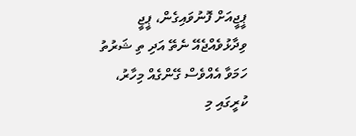ޕީޖީއަށް ފޮނުވައިގެން، ޕީޖީ ވިދާޅުވެއްޖެއޭ ނެތޭ އަދި ތި ޝަރުތު ހަމަވާ އެއްވެސް ގޭންގެއް މިހާރު، ކުރީގައި މި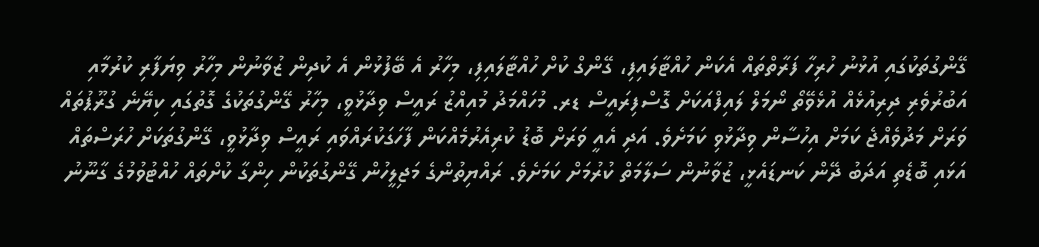ގޭންގުތަކުގައި އުޅުނު ހުރިހާ ފަރާތްތައް އެކަން ހުއްޓާލައިފި، ގޭންގް ކުށް ހުއްޓާލައިފި، މިހާރު އެ ބޭފުޅުން އެ ކުދިން ޒުވާނުން މިހާރު ވިޔަފާރި ކުރުމާއި އަބުރުވެރި ދިރިއުޅެއް އުޅެވޭތޯ ނޯމަލް ލައިފްއަކަށް ގޮސްފިރައީސް ޑރ. މުހައްމަދު މުއިއްޒު ރައީސް ވިދާޅުވީ، މިހާރު ގޭންގުތަކުގެ ގޮތުގައި ކިޔޭނެ ގުރޫޕުތައް ވަރަށް މަދުވެއްޖެ ކަމަށް އިހުސާން ވިދާޅުވި ކަމަށެވެ. އަދި އެއީ ވަރަށް ބޮޑު ކުރިއެރުމެއްކަން ފާހަގަކުރައްވައި ރައީސް ވިދާޅުވީ، ގޭންގުތަކަށް ހުރަސްތައް އަޅައި ބޮޑެތި އަދަބު ދޭން ކަނޑައެޅީ، ޒުވާނުން ސަލާމަތް ކުރުމަށް ކަމަށެވެ. ރައްޔިތުންގެ މަޖިލީހުން ގޭންގުތަކުން ހިންގާ ކުށްތައް ހުއްޓުވުމުގެ ގާނޫނު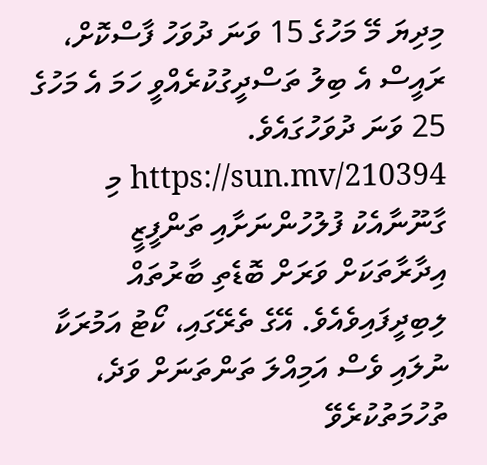މިދިޔަ މޭ މަހުގެ 15 ވަނަ ދުވަހު ފާސްކޮށް، ރައީސް އެ ބިލު ތަސްދީގުކުރެއްވީ ހަމަ އެ މަހުގެ 25 ވަނަ ދުވަހުގައެވެ. https://sun.mv/210394 މި ގާނޫނާއެކު ފުލުހުންނަށާއި ތަންފީޒީ އިދާރާތަކަށް ވަރަށް ބޮޑެތި ބާރުތައް ލިބިދީފައިވެއެވެ. އޭގެ ތެރޭގައި، ކޯޓު އަމުރަކާ ނުލައި ވެސް އަމިއްލަ ތަންތަނަށް ވަދެ، ތުހުމަތުކުރެވޭ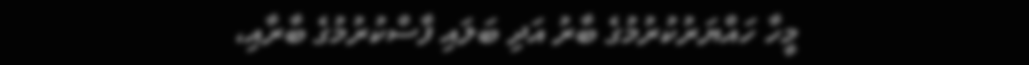މީހާ ހައްޔަރުކުރުމުގެ ބާރު އަދި ބަލައި ފާސްކުރުމުގެ ބާރާއި،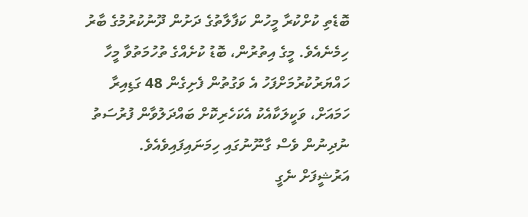ބޮޑެތި ކުށްކުރާ މީހުން ކަފާލާތުގެ ދަށުން ދޫނުކުރުމުގެ ބާރު ހިމެނެއެވެ. މީގެ އިތުރުން، ބޮޑު ކުށެއްގެ ތުހުމަތުވާ މީހާ ހައްޔަރުކުރުމަށްފަހު އެ ވަގުތުން ފެށިގެން 48 ގަޑިއިރާ ހަމައަށް، ވަކީލަކާއެކު އެކަހެރިކޮށް ބައްދަލުވާން ފުރުސަތު ނުދިނުން ވެސް ގާނޫނުގައި ހިމަނައިފައިވެއެވެ.
އަރުޝީފަށް ނެގީ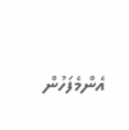އެންމެފަހުން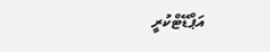އަޕްޑޭޓްކުރީ